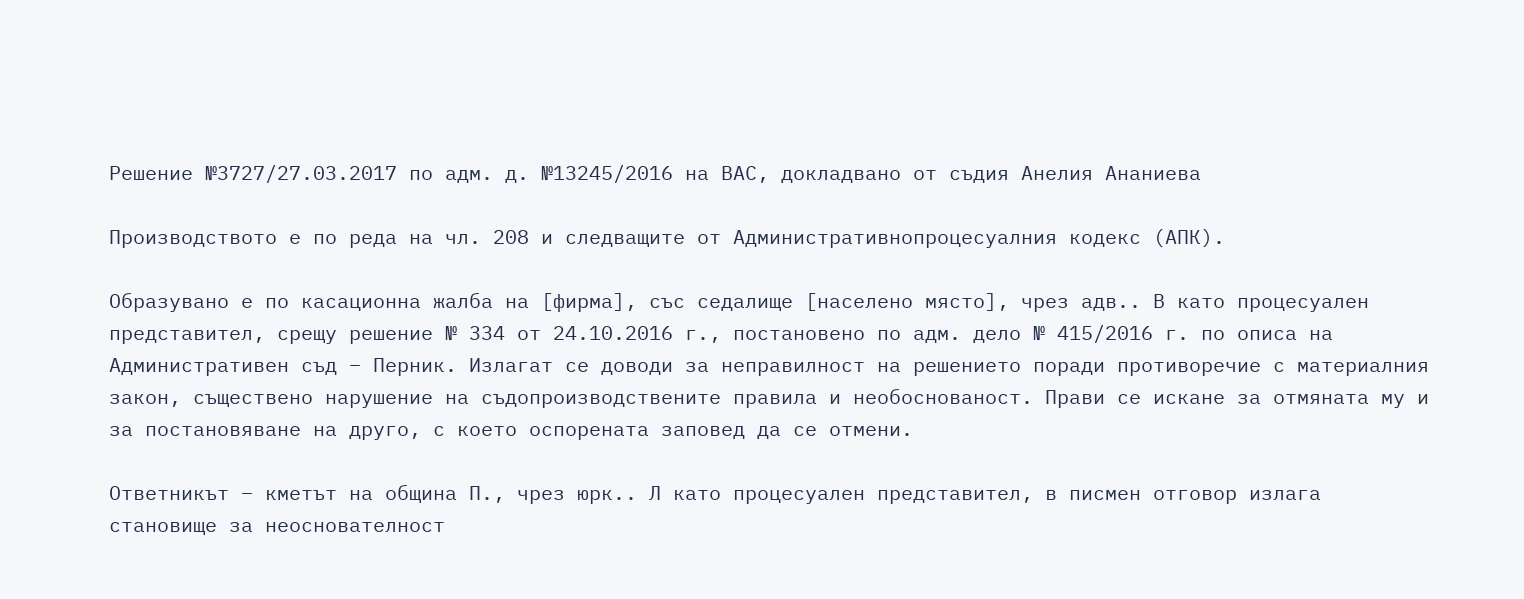Решение №3727/27.03.2017 по адм. д. №13245/2016 на ВАС, докладвано от съдия Анелия Ананиева

Производството е по реда на чл. 208 и следващите от Административнопроцесуалния кодекс (АПК).

Образувано е по касационна жалба на [фирма], със седалище [населено място], чрез адв.. В като процесуален представител, срещу решение № 334 от 24.10.2016 г., постановено по адм. дело № 415/2016 г. по описа на Административен съд – Перник. Излагат се доводи за неправилност на решението поради противоречие с материалния закон, съществено нарушение на съдопроизводствените правила и необоснованост. Прави се искане за отмяната му и за постановяване на друго, с което оспорената заповед да се отмени.

Ответникът – кметът на община П., чрез юрк.. Л като процесуален представител, в писмен отговор излага становище за неоснователност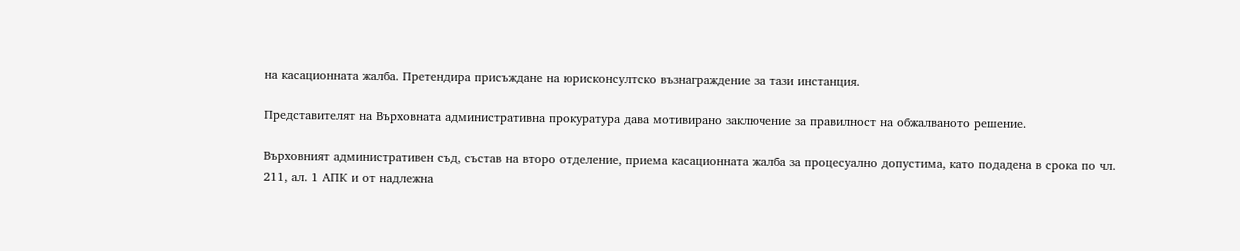на касационната жалба. Претендира присъждане на юрисконсултско възнаграждение за тази инстанция.

Представителят на Върховната административна прокуратура дава мотивирано заключение за правилност на обжалваното решение.

Върховният административен съд, състав на второ отделение, приема касационната жалба за процесуално допустима, като подадена в срока по чл. 211, ал. 1 АПК и от надлежна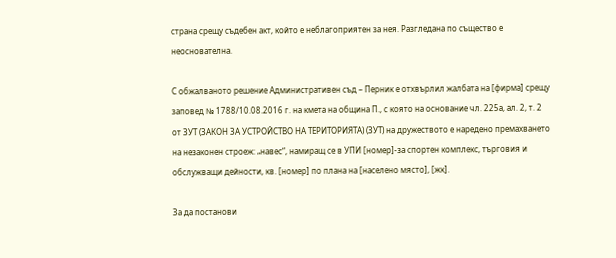страна срещу съдебен акт, който е неблагоприятен за нея. Разгледана по същество е неоснователна.

С обжалваното решение Административен съд – Перник е отхвърлил жалбата на [фирма] срещу заповед № 1788/10.08.2016 г. на кмета на община П., с която на основание чл. 225а, ал. 2, т. 2 от ЗУТ (ЗАКОН ЗА УСТРОЙСТВО НА ТЕРИТОРИЯТА) (ЗУТ) на дружеството е наредено премахването на незаконен строеж: „навес“, намиращ се в УПИ [номер]-за спортен комплекс, търговия и обслужващи дейности, кв. [номер] по плана на [населено място], [жк].

За да постанови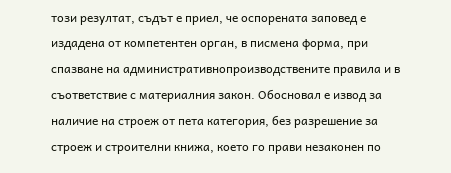този резултат, съдът е приел, че оспорената заповед е издадена от компетентен орган, в писмена форма, при спазване на административнопроизводствените правила и в съответствие с материалния закон. Обосновал е извод за наличие на строеж от пета категория, без разрешение за строеж и строителни книжа, което го прави незаконен по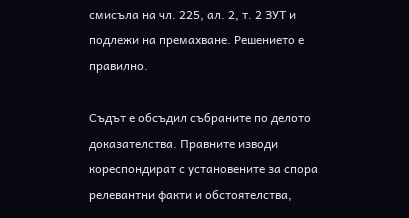смисъла на чл. 225, ал. 2, т. 2 ЗУТ и подлежи на премахване. Решението е правилно.

Съдът е обсъдил събраните по делото доказателства. Правните изводи кореспондират с установените за спора релевантни факти и обстоятелства,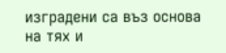изградени са въз основа на тях и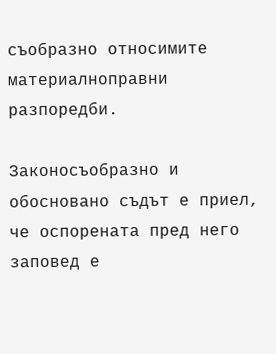съобразно относимите материалноправни разпоредби.

Законосъобразно и обосновано съдът е приел, че оспорената пред него заповед е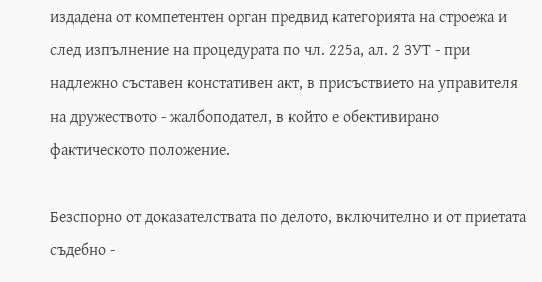издадена от компетентен орган предвид категорията на строежа и след изпълнение на процедурата по чл. 225а, ал. 2 ЗУТ - при надлежно съставен констативен акт, в присъствието на управителя на дружеството - жалбоподател, в който е обективирано фактическото положение.

Безспорно от доказателствата по делото, включително и от приетата съдебно -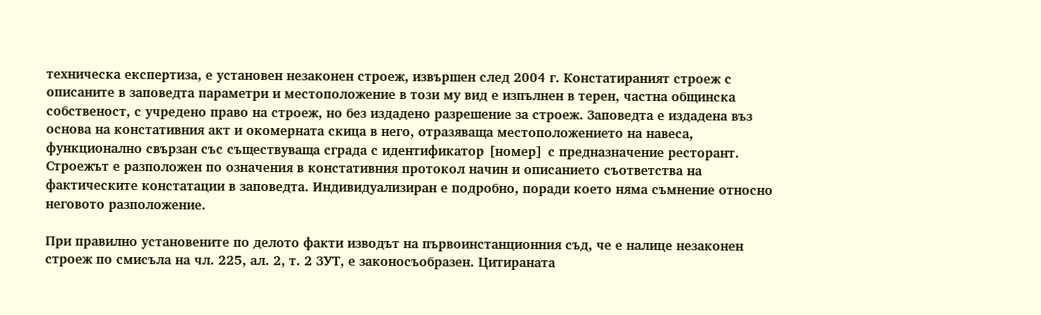техническа експертиза, е установен незаконен строеж, извършен след 2004 г. Констатираният строеж с описаните в заповедта параметри и местоположение в този му вид е изпълнен в терен, частна общинска собственост, с учредено право на строеж, но без издадено разрешение за строеж. Заповедта е издадена въз основа на констативния акт и окомерната скица в него, отразяваща местоположението на навеса, функционално свързан със съществуваща сграда с идентификатор [номер] с предназначение ресторант. Строежът е разположен по означения в констативния протокол начин и описанието съответства на фактическите констатации в заповедта. Индивидуализиран е подробно, поради което няма съмнение относно неговото разположение.

При правилно установените по делото факти изводът на първоинстанционния съд, че е налице незаконен строеж по смисъла на чл. 225, ал. 2, т. 2 ЗУТ, е законосъобразен. Цитираната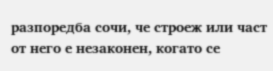разпоредба сочи, че строеж или част от него е незаконен, когато се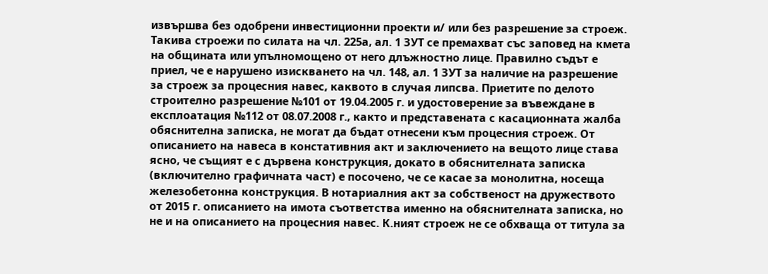извършва без одобрени инвестиционни проекти и/ или без разрешение за строеж. Такива строежи по силата на чл. 225а, ал. 1 ЗУТ се премахват със заповед на кмета на общината или упълномощено от него длъжностно лице. Правилно съдът е приел, че е нарушено изискването на чл. 148, ал. 1 ЗУТ за наличие на разрешение за строеж за процесния навес, каквото в случая липсва. Приетите по делото строително разрешение №101 от 19.04.2005 г. и удостоверение за въвеждане в експлоатация №112 от 08.07.2008 г., както и представената с касационната жалба обяснителна записка, не могат да бъдат отнесени към процесния строеж. От описанието на навеса в констативния акт и заключението на вещото лице става ясно, че същият е с дървена конструкция, докато в обяснителната записка (включително графичната част) е посочено, че се касае за монолитна, носеща железобетонна конструкция. В нотариалния акт за собственост на дружеството от 2015 г. описанието на имота съответства именно на обяснителната записка, но не и на описанието на процесния навес. К.ният строеж не се обхваща от титула за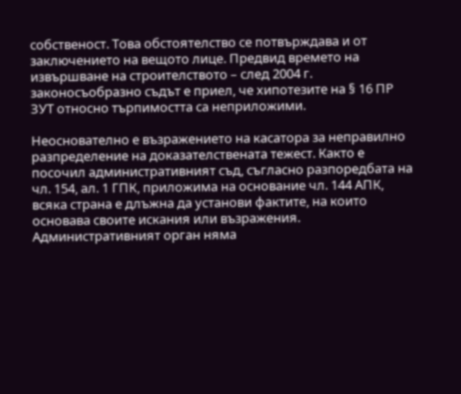собственост. Това обстоятелство се потвърждава и от заключението на вещото лице. Предвид времето на извършване на строителството – след 2004 г. законосъобразно съдът е приел, че хипотезите на § 16 ПР ЗУТ относно търпимостта са неприложими.

Неоснователно е възражението на касатора за неправилно разпределение на доказателствената тежест. Както е посочил административният съд, съгласно разпоредбата на чл. 154, ал. 1 ГПК, приложима на основание чл. 144 АПК, всяка страна е длъжна да установи фактите, на които основава своите искания или възражения. Административният орган няма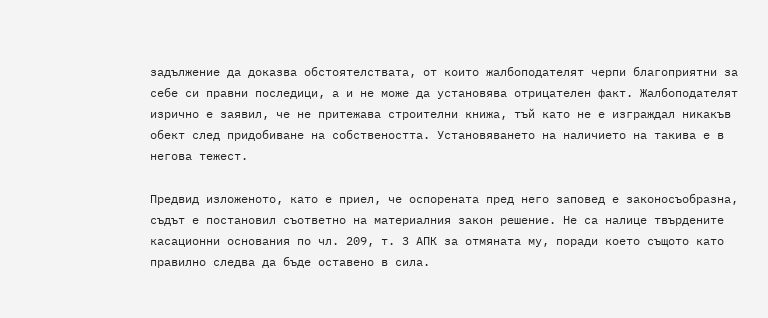задължение да доказва обстоятелствата, от които жалбоподателят черпи благоприятни за себе си правни последици, а и не може да установява отрицателен факт. Жалбоподателят изрично е заявил, че не притежава строителни книжа, тъй като не е изграждал никакъв обект след придобиване на собствеността. Установяването на наличието на такива е в негова тежест.

Предвид изложеното, като е приел, че оспорената пред него заповед е законосъобразна, съдът е постановил съответно на материалния закон решение. Не са налице твърдените касационни основания по чл. 209, т. 3 АПК за отмяната му, поради което същото като правилно следва да бъде оставено в сила.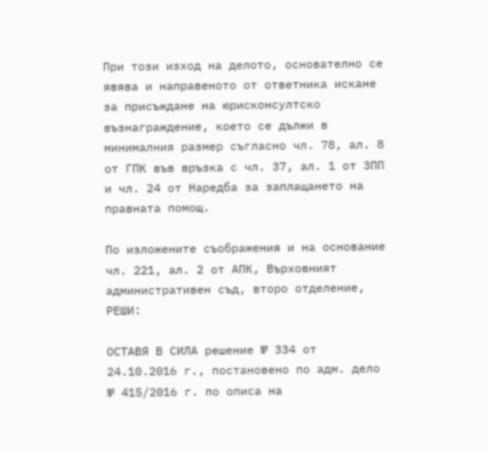При този изход на делото, основателно се явява и направеното от ответника искане за присъждане на юрисконсултско възнаграждение, което се дължи в минималния размер съгласно чл. 78, ал. 8 от ГПК във връзка с чл. 37, ал. 1 от ЗПП и чл. 24 от Наредба за заплащането на правната помощ.

По изложените съображения и на основание чл. 221, ал. 2 от АПК, Върховният административен съд, второ отделение, РЕШИ:

ОСТАВЯ В СИЛА решение № 334 от 24.10.2016 г., постановено по адм. дело № 415/2016 г. по описа на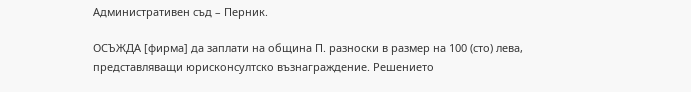Административен съд – Перник.

ОСЪЖДА [фирма] да заплати на община П. разноски в размер на 100 (сто) лева, представляващи юрисконсултско възнаграждение. Решението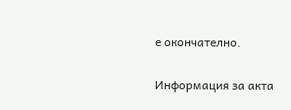е окончателно.

Информация за акта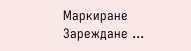Маркиране
Зареждане ...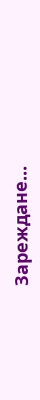Зареждане...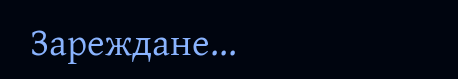Зареждане...